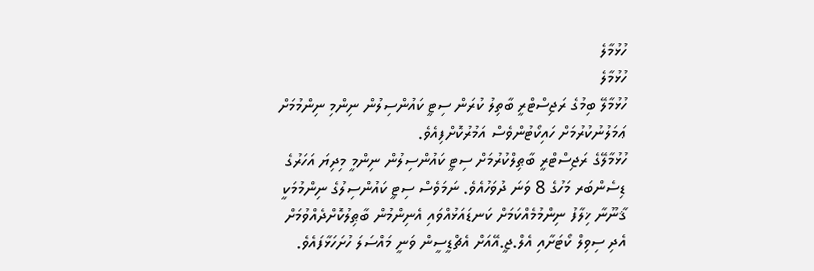ހުޅުމާލެ
ހުޅުމާލެ
ހުޅުމާލޭ ބިމުގެ ރަޖިސްޓްރީ ބާތިލު ކުރަން ސިޓީ ކައުންސިލުން ނިންމި ނިންމުމަށް ޢަމަލުނުކުރުމަށް ހައިކޯޓުންވެސް އަމުރުކޮށްފިއެވެ.
ހުޅުމާލޭގެ ރަޖިސްޓްރީ ބާޠިލްކުރުމަށް ސިޓީ ކައުންސިލުން ނިންމީ މިދިޔަ އަހަރުގެ ޑިސެންބަރ މަހުގެ 8 ވަނަ ދުވަހުއެވެ. ނަމަވެސް ސިޓީ ކައުންސިލުގެ ނިންމުމަކީ ޤާނޫނާ ޚިލާފު ނިންމުމެއްކަމަށް ކަނޑައަޅުއްވައި އެނިންމުން ބާޠިލުކޮށްދެއްވުމަށް އެދި ސިވިލް ކޯޓަށާއި އެލް.ޖީ.އޭއަށް އެޗްޑީސީން ވަނީ މައްސަލަ ހުށަހަޅާފައެވެ.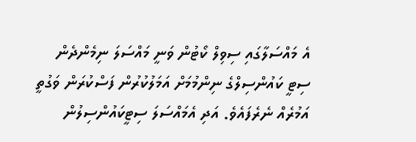އެ މައްސަލާގައި ސިވިލް ކޯޓުން ވަނީ މައްސަލަ ނިމެންދެން ސިޓީ ކައުންސިލްގެ ނިންމުމަށް އަމަލުކުރުން ފަސްކުރަން ވަގުތީ އަމުރެއް ނެރެފައެވެ. އަދި އެމައްސަލަ ސިޓީކައުންސިލުން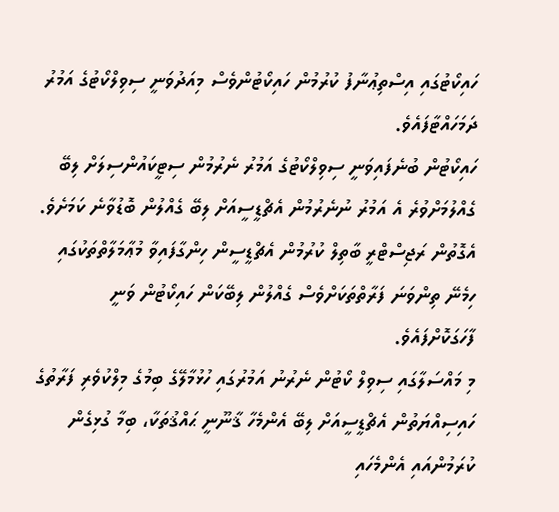ހައިކޯޓުގައި އިސްތިޢުނާފު ކުރުމުން ހައިކޯޓުންވެސް މިއަދުވަނީ ސިވިލްކޯޓުގެ އަމުރު ދަމަހައްޓާފައެވެ.
ހައިކޯޓުން ބުނެފައިވަނީ ސިވިލްކޯޓުގެ އަމުރު ނެރުމުން ސިޓީކައުންސިލަށް ލިބޭ ގެއްލުމަށްވުރެ އެ އަމުރު ނުނެރުމުން އެޗްޑީސީއަށް ލިބޭ ގެއްލުން ބޮޑުވާނެ ކަމަށެވެ. އެގޮތުން ރަޖިސްޓްރީ ބާތިލް ކުރުމުން އެޗްޑީސީން ހިންގާފައިވާ މުޢާމަލާތްތަކުގައި ހިމެނޭ ތިންވަނަ ފަރާތްތަކަށްވެސް ގެއްލުން ލިބޭކަން ހައިކޯޓުން ވަނީ ފާހަގަކޮށްފައެވެ.
މި މައްސަލާގައި ސިވިލް ކޯޓުން ނެރުނު އަމުރުގައި ހުޅުމާލޭގެ ބިމުގެ މިލްކުވެރި ފަރާތުގެ ހައިސިއްޔަތުން އެޗްޑީސީއަށް ލިބޭ އެންމެހާ ޤާނޫނީ ޙައްޤުތަކާ، ބިމާ ގުޅިގެން ކުރަމުންއައި އެންމެހައި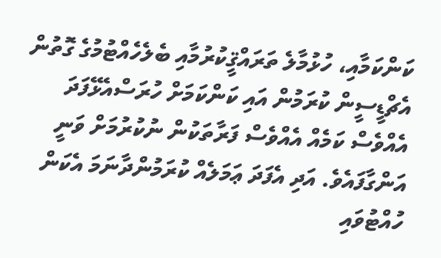ކަންކަމާއި، ހުޅުމާލެ ތަރައްޤީކުރުމާއި ބެލެހެއްޓުމުގެ ގޮތުން އެޗްޑީސީން ކުރަމުން އައި ކަންކަމަށް ހުރަސްއެޅޭފަދަ އެއްވެސް ކަމެއް އެއްވެސް ފަރާތަކުން ނުކުރުމަށް ވަނީ އަންގާފައެވެ. އަދި އެފަދަ ޢަމަލެއް ކުރަމުންދާނަމަ އެކަން ހުއްޓުވައި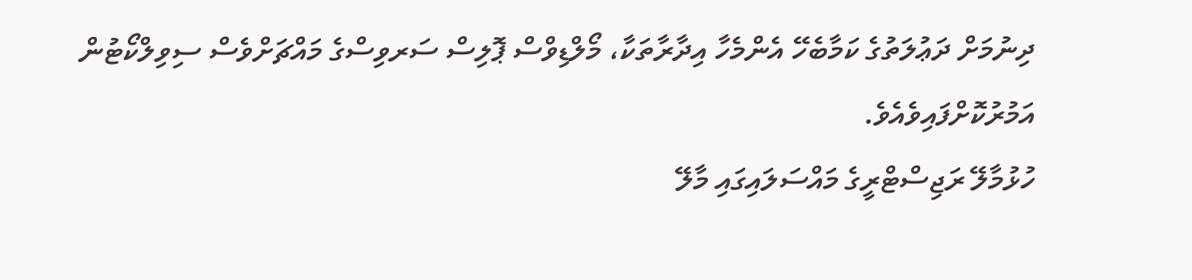ދިނުމަށް ދަޢުލަތުގެ ކަމާބެހޭ އެންމެހާ އިދާރާތަކާ، މޯލްޑިވްސް ޕޮލިސް ސަރވިސްގެ މައްޗަށްވެސް ސިވިލްކޯޓުން އަމުރުކޮށްފައިވެއެވެ.
ހުޅުމާލޭ ރަޖިސްޓްރީގެ މައްސަލައިގައި މާލޭ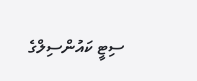ސިޓީ ކައުންސިލްގެ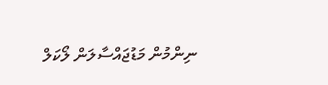ނިންމުން މަޑުޖައްސާލަން ލޯކަލް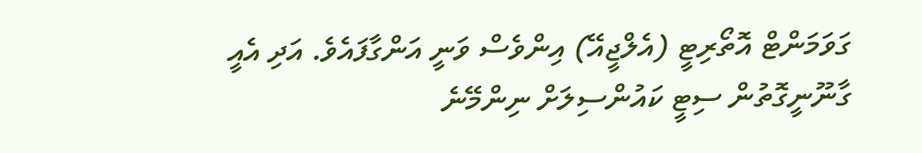ގަވަމަންޓް އޮތޯރިޓީ (އެލްޖީއޭ) އިންވެސް ވަނީ އަންގާފައެވެ. އަދި އެއީ ގާނޫނީގޮތުން ސިޓީ ކައުންސިލަށް ނިންމޭނެ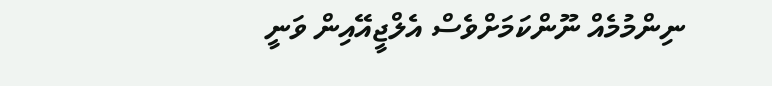ނިންމުމެއް ނޫންކަމަށްވެސް އެލްޖީއޭއިން ވަނީ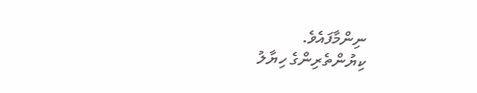ނިންމާފައެވެ.
ކިޔުންތެރިންގެ ހިޔާލު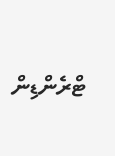ޓްރެންޑިން